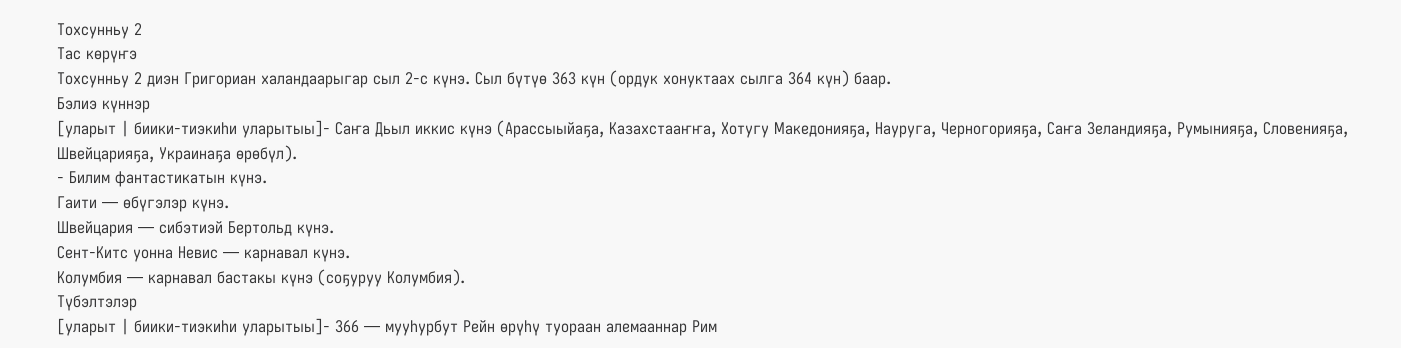Тохсунньу 2
Тас көрүҥэ
Тохсунньу 2 диэн Григориан халандаарыгар сыл 2-с күнэ. Сыл бүтүө 363 күн (ордук хонуктаах сылга 364 күн) баар.
Бэлиэ күннэр
[уларыт | биики-тиэкиһи уларытыы]- Саҥа Дьыл иккис күнэ (Арассыыйаҕа, Казахстааҥҥа, Хотугу Македонияҕа, Науруга, Черногорияҕа, Саҥа Зеландияҕа, Румынияҕа, Словенияҕа, Швейцарияҕа, Украинаҕа өрөбүл).
- Билим фантастикатын күнэ.
Гаити — өбүгэлэр күнэ.
Швейцария — сибэтиэй Бертольд күнэ.
Сент-Китс уонна Невис — карнавал күнэ.
Колумбия — карнавал бастакы күнэ (соҕуруу Колумбия).
Түбэлтэлэр
[уларыт | биики-тиэкиһи уларытыы]- 366 — мууһурбут Рейн өрүһү туораан алемааннар Рим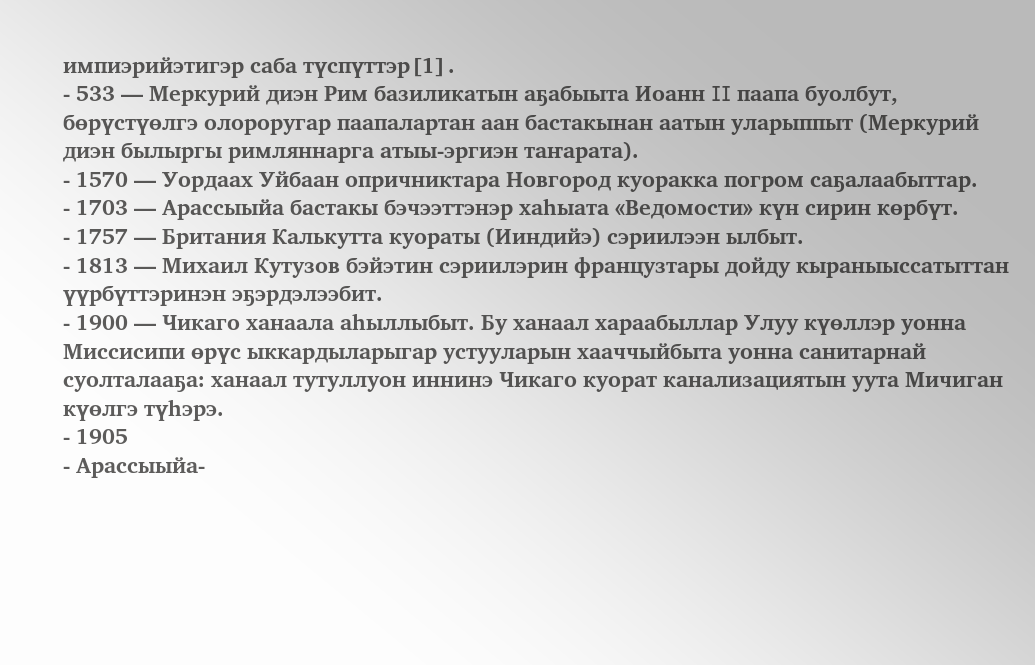импиэрийэтигэр саба түспүттэр[1].
- 533 — Меркурий диэн Рим базиликатын аҕабыыта Иоанн II паапа буолбут, бөрүстүөлгэ олороругар паапалартан аан бастакынан аатын уларыппыт (Меркурий диэн былыргы римляннарга атыы-эргиэн таҥарата).
- 1570 — Уордаах Уйбаан опричниктара Новгород куоракка погром саҕалаабыттар.
- 1703 — Арассыыйа бастакы бэчээттэнэр хаһыата «Ведомости» күн сирин көрбүт.
- 1757 — Британия Калькутта куораты (Ииндийэ) сэриилээн ылбыт.
- 1813 — Михаил Кутузов бэйэтин сэриилэрин французтары дойду кыраныыссатыттан үүрбүттэринэн эҕэрдэлээбит.
- 1900 — Чикаго ханаала аһыллыбыт. Бу ханаал хараабыллар Улуу күөллэр уонна Миссисипи өрүс ыккардыларыгар устууларын хааччыйбыта уонна санитарнай суолталааҕа: ханаал тутуллуон иннинэ Чикаго куорат канализациятын уута Мичиган күөлгэ түһэрэ.
- 1905
- Арассыыйа-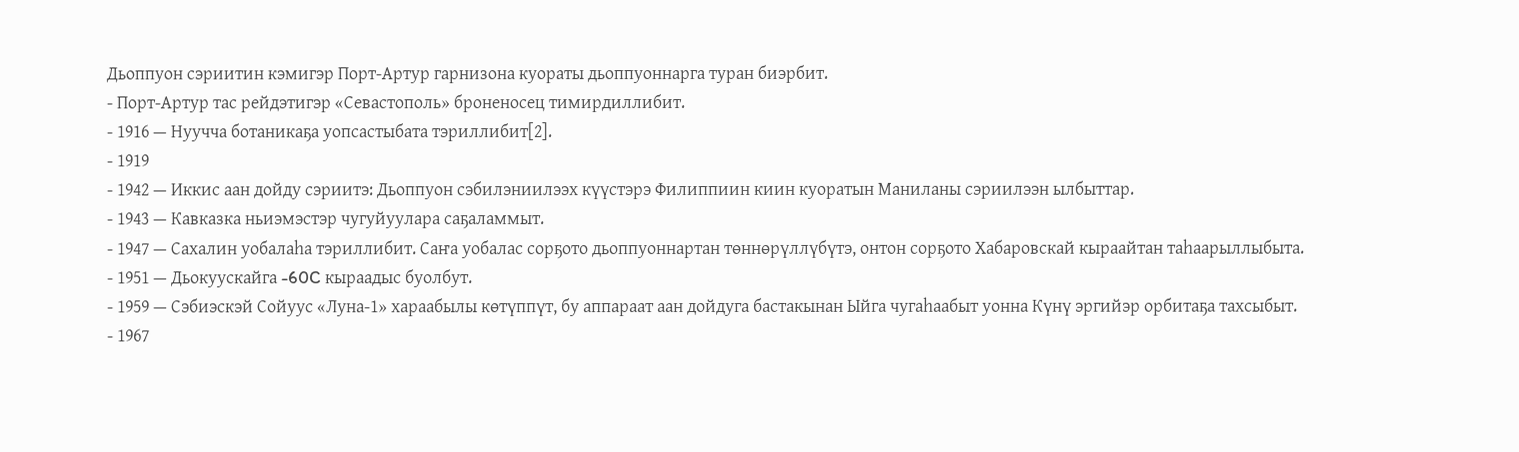Дьоппуон сэриитин кэмигэр Порт-Артур гарнизона куораты дьоппуоннарга туран биэрбит.
- Порт-Артур тас рейдэтигэр «Севастополь» броненосец тимирдиллибит.
- 1916 — Нуучча ботаникаҕа уопсастыбата тэриллибит[2].
- 1919
- 1942 — Иккис аан дойду сэриитэ: Дьоппуон сэбилэниилээх күүстэрэ Филиппиин киин куоратын Маниланы сэриилээн ылбыттар.
- 1943 — Кавказка ньиэмэстэр чугуйуулара саҕаламмыт.
- 1947 — Сахалин уобалаһа тэриллибит. Саҥа уобалас сорҕото дьоппуоннартан төннөрүллүбүтэ, онтон сорҕото Хабаровскай кыраайтан таһаарыллыбыта.
- 1951 — Дьокуускайга -60C кыраадыс буолбут.
- 1959 — Сэбиэскэй Сойуус «Луна-1» хараабылы көтүппүт, бу аппараат аан дойдуга бастакынан Ыйга чугаһаабыт уонна Күнү эргийэр орбитаҕа тахсыбыт.
- 1967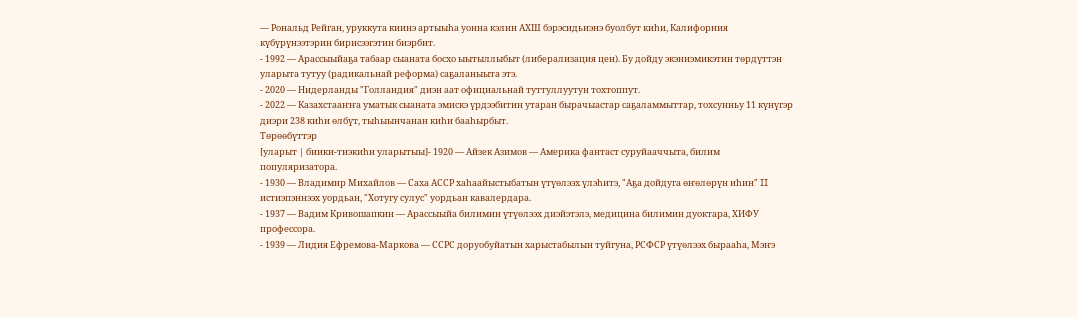— Рональд Рейган, уруккута киинэ артыыһа уонна кэлин АХШ бэрэсидьиэнэ буолбут киһи, Калифорния күбүрүнээтэрин бирисээгэтин биэрбит.
- 1992 — Арассыыйаҕа табаар сыаната босхо ыытыллыбыт (либерализация цен). Бу дойду экэниэмикэтин төрдүттэн уларыта тутуу (радикальнай реформа) саҕаланыыта этэ.
- 2020 — Нидерланды "Голландия" диэн аат официальнай туттуллуутун тохтоппут.
- 2022 — Казахстааҥҥа уматык сыаната эмискэ үрдээбитин утаран бырачыастар саҕаламмыттар, тохсунньу 11 күнүгэр диэри 238 киһи өлбүт, тыһыынчанан киһи бааһырбыт.
Төрөөбүттэр
[уларыт | биики-тиэкиһи уларытыы]- 1920 — Айзек Азимов — Америка фантаст суруйааччыта, билим популяризатора.
- 1930 — Владимир Михайлов — Саха АССР хаһаайыстыбатын үтүөлээх үлэһитэ, "Аҕа дойдуга өҥөлөрүн иһин" II истиэпэннээх уордьан, "Хотугу сулус" уордьан кавалердара.
- 1937 — Вадим Кривошапкин — Арассыыйа билимин үтүөлээх диэйэтэлэ, медицина билимин дуоктара, ХИФУ профессора.
- 1939 — Лидия Ефремова-Маркова — ССРС доруобуйатын харыстабылын туйгуна, РСФСР үтүөлээх бырааһа, Мэҥэ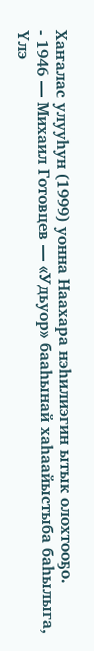Хаҥалас улууһун (1999) уонна Наахара нэһилиэгин ытык олохтооҕо.
- 1946 — Михаил Готовцев — «Удьуор» бааһынай хаһаайыстыба баһылыга, Үлэ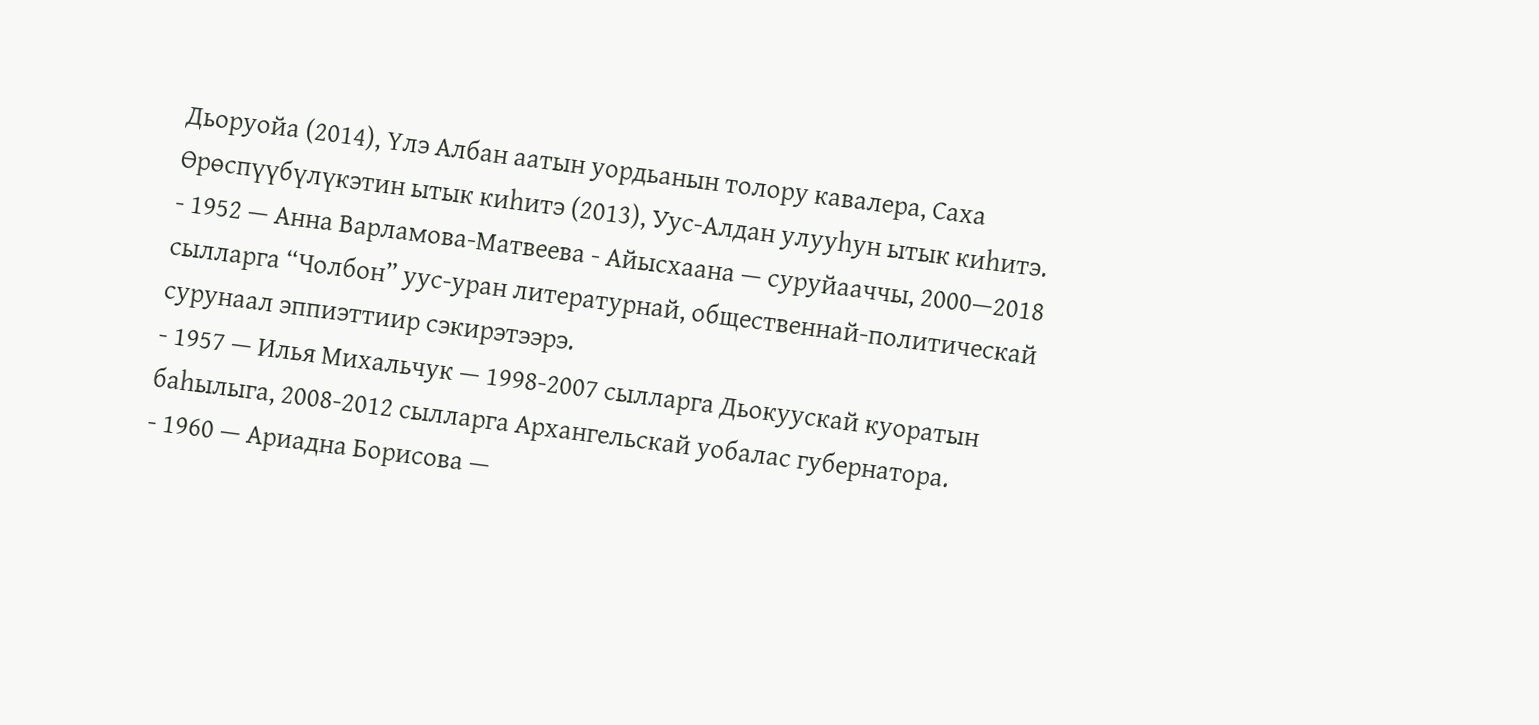Дьоруойа (2014), Үлэ Албан аатын уордьанын толору кавалера, Саха Өрөспүүбүлүкэтин ытык киһитэ (2013), Уус-Алдан улууһун ытык киһитэ.
- 1952 — Анна Варламова-Матвеева - Айысхаана — суруйааччы, 2000—2018 сылларга “Чолбон” уус-уран литературнай, общественнай-политическай сурунаал эппиэттиир сэкирэтээрэ.
- 1957 — Илья Михальчук — 1998-2007 сылларга Дьокуускай куоратын баһылыга, 2008-2012 сылларга Архангельскай уобалас губернатора.
- 1960 — Ариадна Борисова —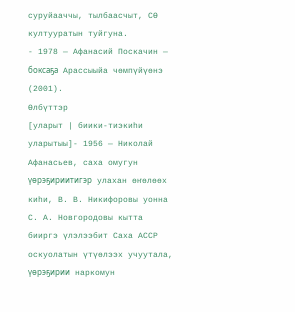суруйааччы, тылбаасчыт, СӨ култууратын туйгуна.
- 1978 — Афанасий Поскачин — боксаҕа Арассыыйа чөмпүйүөнэ (2001).
Өлбүттэр
[уларыт | биики-тиэкиһи уларытыы]- 1956 — Николай Афанасьев, саха омугун үөрэҕириитигэр улахан өҥөлөөх киһи, В. В. Никифоровы уонна С. А. Новгородовы кытта бииргэ үлэлээбит Саха АССР оскуолатын үтүөлээх учуутала, үөрэҕирии наркомун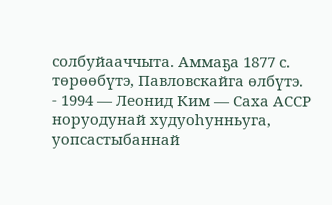солбуйааччыта. Аммаҕа 1877 с. төрөөбүтэ, Павловскайга өлбүтэ.
- 1994 — Леонид Ким — Саха АССР норуодунай худуоһунньуга, уопсастыбаннай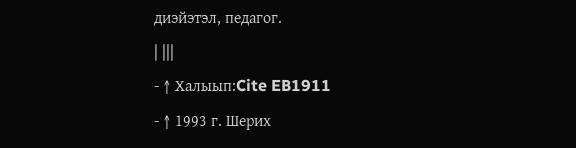диэйэтэл, педагог.
| |||
- ↑ Халыып:Cite EB1911
- ↑ 1993 г. Шерих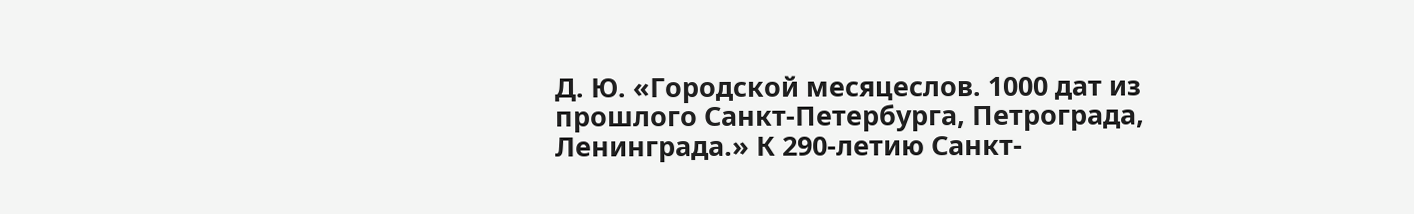Д. Ю. «Городской месяцеслов. 1000 дат из прошлого Санкт-Петербурга, Петрограда, Ленинграда.» К 290-летию Санкт-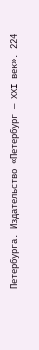Петербурга. Издательство «Петербург — XXI век». 224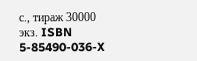с., тираж 30000 экз. ISBN 5-85490-036-X